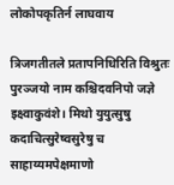लोकोपकृतिर्न लाघवाय

त्रिजगतीतले प्रतापनिधिरिति विश्रुतः पुरञ्जयो नाम कश्चिदवनिपो जज्ञे इक्ष्वाकुवंशे। मिथो युयुत्सुषु कदाचित्सुरेष्वसुरेषु च साहाय्यमपेक्षमाणो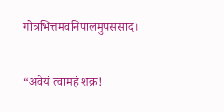गोत्रभित्तमवनिपालमुपससाद।

“अवेयं त्वामहं शक्र!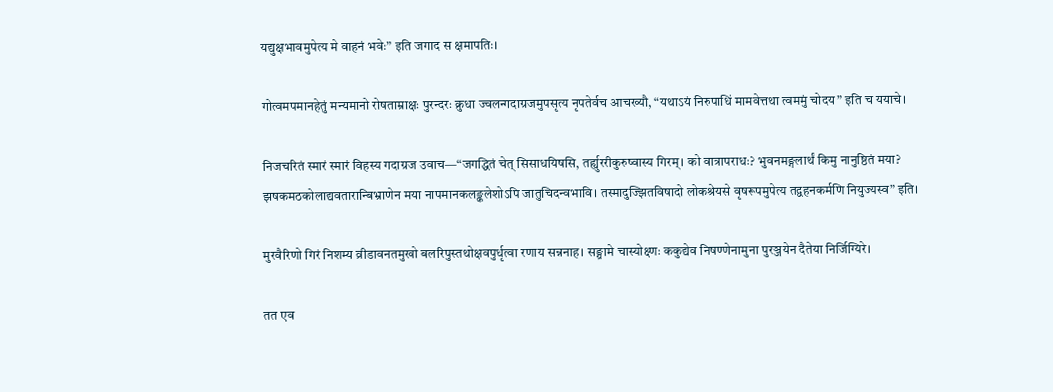यद्युक्षभावमुपेत्य मे वाहनं भवेः” इति जगाद स क्षमापतिः।

गोत्वमपमानहेतुं मन्यमानो रोषताम्राक्षः पुरन्दरः क्रुधा ज्वलन्गदाग्रजमुपसृत्य नृपतेर्वच आचख्यौ, “यथाऽयं निरुपाधिं मामवेत्तथा त्वममुं चोदय” इति च ययाचे।

निजचरितं स्मारं स्मारं विहस्य गदाग्रज उवाच—“जगद्धितं चेत् सिसाधयिषसि, तर्ह्युररीकुरुष्वास्य गिरम्। को वात्रापराधः? भुवनमङ्गलार्थं किमु नानुष्ठितं मया? झषकमठकोलाद्यवतारान्बिभ्राणेन मया नापमानकलङ्कलेशोऽपि जातुचिदन्वभावि। तस्मादुज्झितविषादो लोकश्रेयसे वृषरूपमुपेत्य तद्वहनकर्मणि नियुज्यस्व” इति।

मुरवैरिणो गिरं निशम्य व्रीडावनतमुखो बलरिपुस्तथोक्षवपुर्धृत्वा रणाय सन्ननाह। सङ्ग्रामे चास्योक्ष्णः ककुद्येव निषण्णेनामुना पुरञ्जयेन दैतेया निर्जिग्यिरे।

तत एव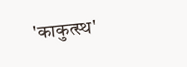'काकुत्स्थ'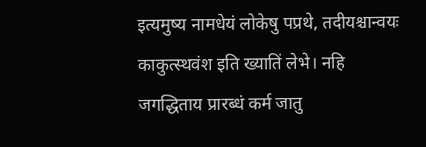इत्यमुष्य नामधेयं लोकेषु पप्रथे, तदीयश्चान्वयः काकुत्स्थवंश इति ख्यातिं लेभे। नहि जगद्धिताय प्रारब्धं कर्म जातु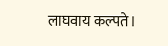लाघवाय कल्पते।